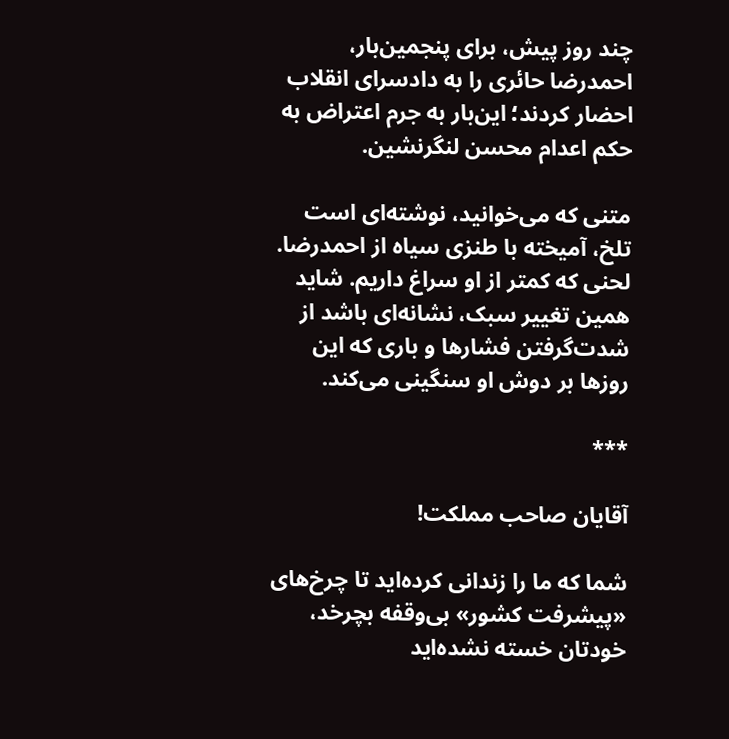چند روز پیش، برای پنجمین‌بار، احمدرضا حائری را به دادسرای انقلاب احضار کردند؛ این‌بار به جرم اعتراض به حکم اعدام محسن لنگرنشین.

متنی که می‌خوانید، نوشته‌ای است تلخ، آمیخته با طنزی سیاه از احمدرضا. لحنی که کمتر از او سراغ داریم. شاید همین تغییر سبک، نشانه‌ای باشد از شدت‌گرفتن فشارها و باری که این روزها بر دوش او سنگینی می‌کند.

***

آقایان صاحب مملکت!

شما که ما را زندانی کرده‌اید تا چرخ‌های «پیشرفت کشور» بی‌وقفه بچرخد، خودتان خسته نشده‌اید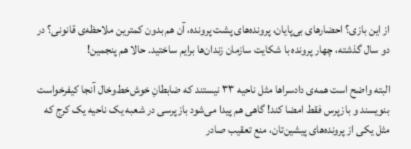از این بازی؟ احضارهای بی‌پایان، پرونده‌های پشت پرونده، آن هم بدون کمترین ملاحظه‌ی قانونی؟ در دو سال گذشته، چهار پرونده با شکایت سازمان زندان‌ها برایم ساختید. حالا هم پنجمین!

البته واضح است همه‌ی دادسراها مثل ناحیه ۳۳ نیستند که ضابطانِ خوش‌خط‌و‌خال آنجا کیفرخواست بنویسند و بازپرس فقط امضا کند! گاهی هم پیدا می‌شود بازپرسی در شعبه یک ناحیه یک کرج که مثل یکی از پرونده‌های پیشین‌تان، منع تعقیب صادر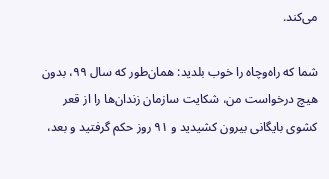می‌کند.

شما که راه‌و‌چاه را خوب بلدید: همان‌طور که سال ۹۹، بدون هیچ درخواست من، شکایت سازمان زندان‌ها را از قعر کشوی بایگانی بیرون کشیدید و ۹۱ روز حکم گرفتید و بعد،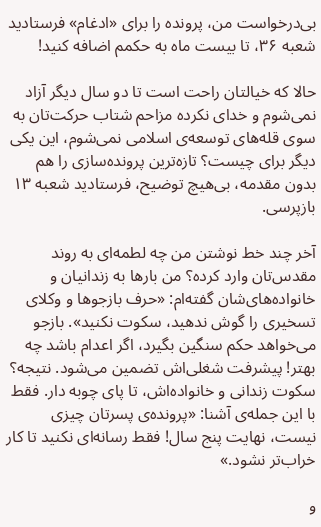بی‌درخواست من، پرونده را برای «ادغام» فرستادید شعبه ۳۶، تا بیست ماه به حکمم اضافه کنید!

حالا که خیالتان راحت است تا دو سال دیگر آزاد نمی‌شوم و خدای نکرده مزاحم شتاب‌ حرکت‌تان به سوی قله‌های توسعه‌ی اسلامی نمی‌شوم، این یکی دیگر برای چیست؟ تازه‌ترین پرونده‌سازی را هم بدون مقدمه، بی‌هیچ توضیح، فرستادید شعبه ۱۳ بازپرسی.

آخر چند خط نوشتن من چه لطمه‌ای به روند مقدس‌تان وارد کرده؟ من بارها به زندانیان و خانواده‌های‌شان گفته‌ام: «حرف بازجوها و وکلای تسخیری را گوش ندهید، سکوت نکنید». بازجو می‌خواهد حکم سنگین بگیرد، اگر اعدام باشد چه بهتر! پیشرفت شغلی‌اش تضمین می‌شود. نتیجه؟ سکوت زندانی و خانواده‌اش، تا پای چوبه دار. فقط با این جمله‌ی آشنا: «پرونده‌ی پسرتان چیزی نیست، نهایت پنج سال! فقط رسانه‌ای نکنید تا کار خراب‌تر نشود.»

و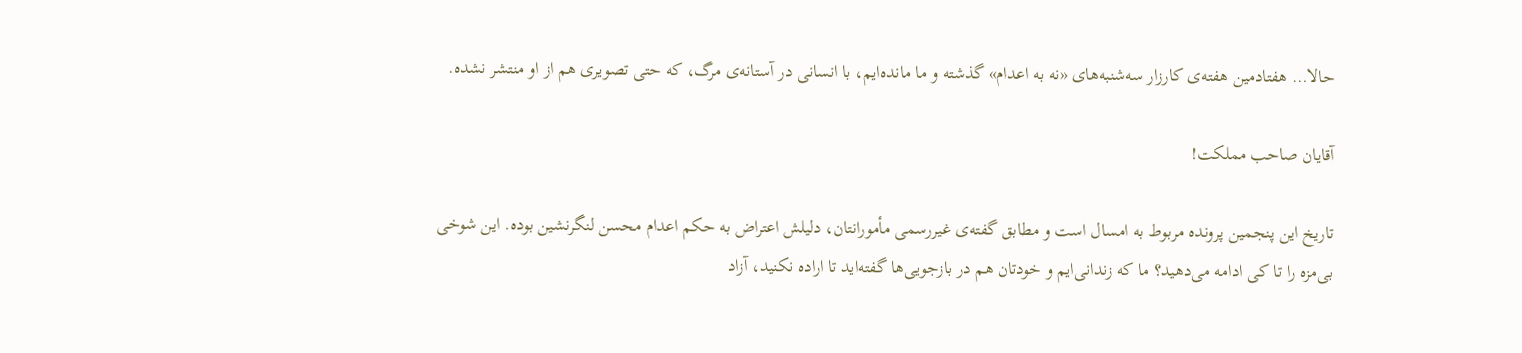حالا… هفتادمین هفته‌ی کارزار سه‌شنبه‌های «نه به اعدام» گذشته و ما مانده‌ایم، با انسانی در آستانه‌ی مرگ، که حتی تصویری هم از او منتشر نشده.

آقایان صاحب مملکت!

تاریخ این پنجمین پرونده مربوط به امسال است و مطابق گفته‌ی غیررسمی مأمورانتان، دلیلش اعتراض به حکم اعدام محسن لنگرنشین بوده. این شوخی بی‌مزه را تا کی ادامه می‌دهید؟ ما که زندانی‌ایم و خودتان هم در بازجویی‌ها گفته‌اید تا اراده نکنید، آزاد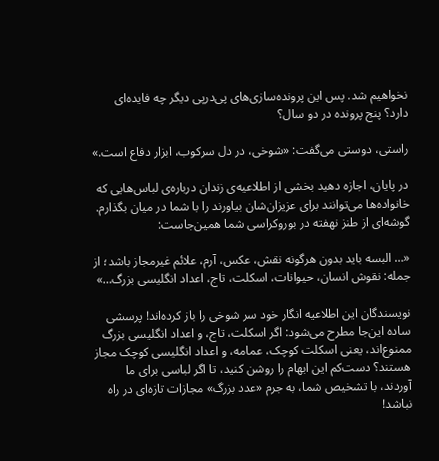نخواهیم شد. پس این پرونده‌سازی‌های پی‌در‌پی دیگر چه فایده‌ای دارد؟ پنج پرونده در دو سال؟

راستی، دوستی می‌گفت: «شوخی، در دل سرکوب، ابزار دفاع است.»

در پایان، اجازه دهید بخشی از اطلاعیه‌ی زندان درباره‌ی لباس‌هایی که خانواده‌ها می‌توانند برای عزیزان‌شان بیاورند را با شما در میان بگذارم. گوشه‌ای از طنز نهفته در بوروکراسی شما همین‌جاست:

«… البسه باید بدون هرگونه نقش، عکس، آرم، علائم غیرمجاز باشد؛ از جمله: نقوش انسان، حیوانات، اسکلت، تاج، اعداد انگلیسی بزرگ…»

نویسندگان این اطلاعیه انگار خود سر شوخی را باز کرده‌اند! پرسشی ساده این‌جا مطرح می‌شود: اگر اسکلت، تاج، و اعداد انگلیسی بزرگ ممنوع‌اند، یعنی اسکلت کوچک، عمامه، و اعداد انگلیسی کوچک مجاز هستند؟ دست‌کم این ابهام را روشن کنید، تا اگر لباسی برای ما آوردند، با تشخیص شما، به جرم «عدد بزرگ» مجازات تازه‌ای در راه نباشد!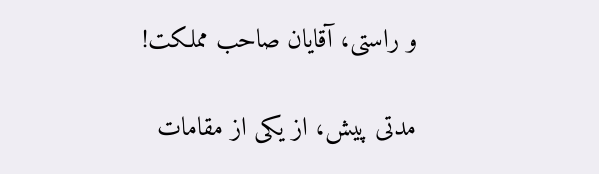و راستی، آقایان صاحب مملکت!

مدتی پیش، از یکی از مقامات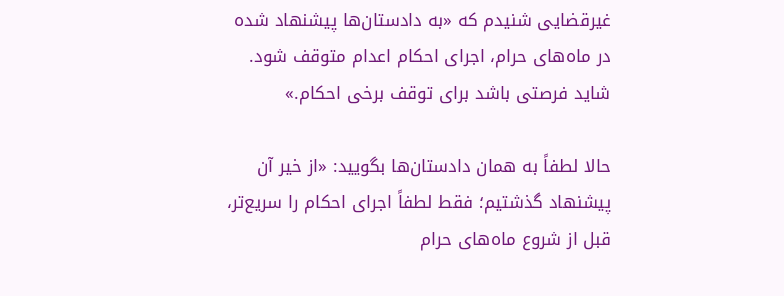غیرقضایی شنیدم که «به دادستان‌ها پیشنهاد شده در ماه‌های حرام، اجرای احکام اعدام متوقف شود. شاید فرصتی باشد برای توقف برخی احکام.»

حالا لطفاً به همان دادستان‌ها بگویید: «از خیر آن پیشنهاد گذشتیم؛ فقط لطفاً اجرای احکام را سریع‌تر، قبل از شروع ماه‌های حرام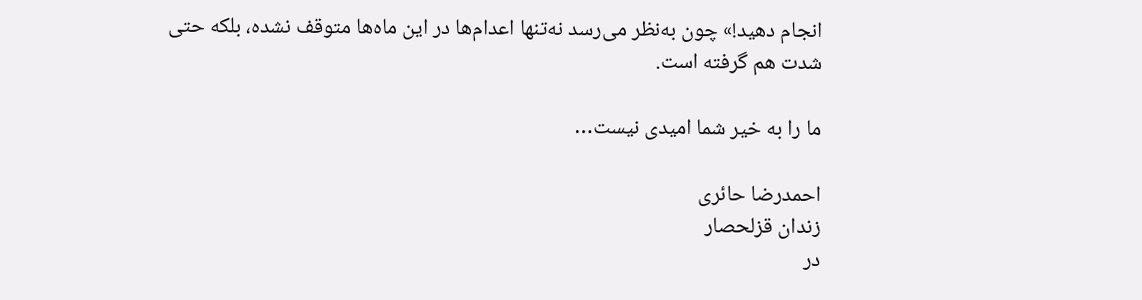انجام دهید!» چون به‌نظر می‌رسد نه‌تنها اعدام‌ها در این ماه‌ها متوقف نشده، بلکه حتی شدت هم گرفته است.

ما را به خیر شما امیدی نیست…

احمدرضا حائری
زندان قزلحصار
در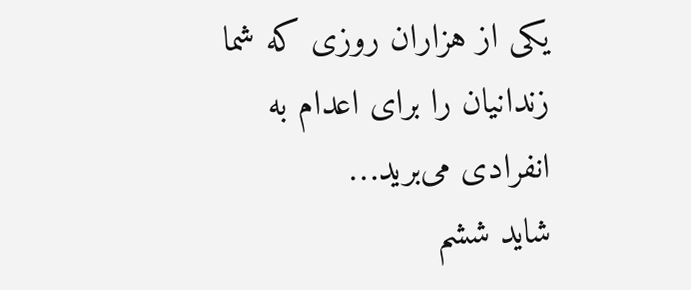یکی از هزاران روزی که شما زندانیان را برای اعدام به انفرادی می‌برید…
شاید ششم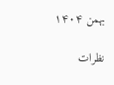بهمن ۱۴۰۴

نظرات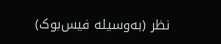نظر (به‌وسیله فیس‌بوک)